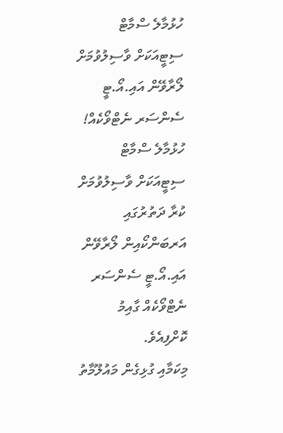ހުޅުމާލެ ސްމާޓް ސިޓީއަކަށް ވާސިލުވުމަށް ލޯރާވޭން އައި.އޯ.ޓީ ސެންސަރ ނެޓްވޯކެއް!
ހުޅުމާލެ ސްމާޓް ސިޓީއަކަށް ވާސިލުވުމަށް ކުރާ ދަތުރުގައި އަރބަންކޯއިން ލޯރާވޭން އައި.އޯ.ޓީ ސެންސަރ ނެޓްވޯކެއް ގާއިމު ކޮށްފިއެވެ.
މިކަމާއި ގުޅިގެން މައުލޫމާތު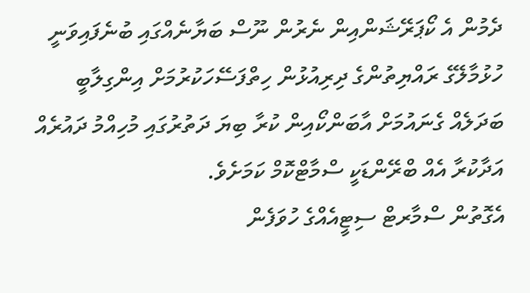ދެމުން އެ ކޯޕަރޭޝަންއިން ނެރުން ނޫސް ބަޔާނެއްގައި ބުނެފައިވަނީ ހުޅުމާލޭގެ ރައްޔިތުންގެ ދިރިއުޅުން ހިތްފަސޭހަކުރުމަށް އިންގިލާބީ ބަދަލެއް ގެނައުމަށް އާބަންކޯއިން ކުރާ ބިޔަ ދަތުރުގައި މުހިއްމު ދައުރެއް އަދާކުރާ އެއް ބްރޭންޑަކީ ސްމާޓްކޮމް ކަމަށެވެ.
އެގޮތުން ސްމާރޓް ސިޓީއެއްގެ ހުވަފެން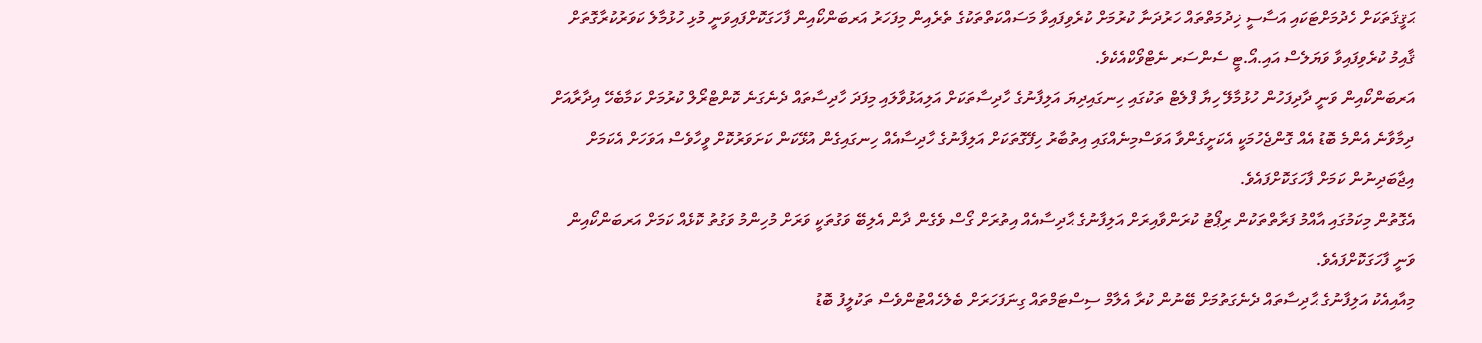ޙަޤީޤަތަކަށް ހެދުމަށްޓަކައި އަސާސީ ޚިދުމަތްތައް ހަރުދަނާ ކުރުމަށް ކުރެވިފައިވާ މަސައްކަތްތަކުގެ ތެރެއިން މިފަހަރު އަރބަންކޯއިން ފާހަގަކޮށްފައިވަނީ މުޅި ހުޅުމާލެ ކަވަރުކުރާގޮތަށް ޤާއިމު ކުރެވިފައިވާ ވަޔަލެސް އައި.އޯ.ޓީ ސެންސަރ ނެޓްވޯކްއެކެވެ.
އަރބަންކޯއިން ވަނީ ދާދިފަހުން ހުޅުމާލޭ ހިޔާ ފްލެޓް ތަކުގައި ހިނގައިދިޔަ އަލިފާނުގެ ހާދިސާތަކަށް އަލިއަޅުވާލައި މިފަދަ ހާދިސާތައް ދެނެގަނެ ކޮންޓްރޯލް ކުރުމަށް ކަމާބެހޭ އިދާރާއަށް ދިމާވާނެ އެންމެ ބޮޑު އެއް ގޮންޖެހުމަކީ އެކަށީގެންވާ އަވަސްމިނެއްގައި އިތުބާރު ހިފޭގޮތަކަށް އަލިފާނުގެ ހާދިސާއެއް ހިނގައިގެން އުޅޭކަން ކަށަވަރުކޮށް ވީހާވެސް އަވަހަށް އެކަމަށް އިޖާބަދިނުން ކަމަށް ފާހަގަކޮށްފައެވެ.
އެގޮތުން މިކަމުގައި އާއްމު ފަރާތްތަކުން ރިޕޯޓު ކުރަންވާއިރަށް އަލިފާނުގެ ޙާދިސާއެއް އިތުރަށް ގޯސް ވެގެން ދާން އެލިބޭ ވަގުތަކީ ވަރަށް މުހިންމު ވަގުތު ކޮޅެއް ކަމަށް އަރބަންކޯއިން ވަނީ ފާހަގަކޮށްފައެވެ.
މިއާއިއެކު އަލިފާނުގެ ޙާދިސާތައް ދެނެގަތުމަށް ބޭނުން ކުރާ އެލާމް ސިސްޓަމްތައް ގިނަފަހަރަށް ބެލެހެއްޓުންވެސް ތަކުލީފު ބޮޑު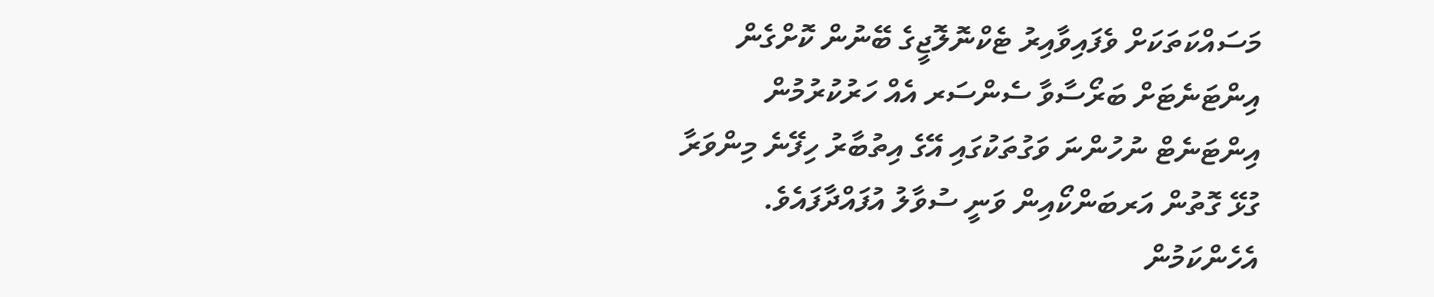މަސައްކަތަކަށް ވެފައިވާއިރު ޓެކްނޮލޮޖީގެ ބޭނުން ކޮށްގެން އިންޓަނެޓަށް ބަރޯސާވާ ސެންސަރ އެއް ހަރުކުރުމުން އިންޓަނެޓް ނުހުންނަ ވަގުތަކުގައި އޭގެ އިތުބާރު ހިފޭނެ މިންވަރާ ގުޅޭ ގޮތުން އަރބަންކޯއިން ވަނީ ސުވާލު އުފައްދާފައެވެ.
އެހެންކަމުން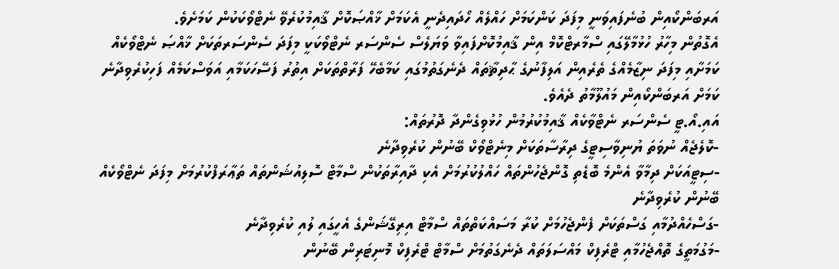އަރބަންކޯއިން ބުނެފައިވަނީ މިފަދަ ކަންކަމަށް ހައްލެއް ހޯދައިދެނީ އެކަމަށް ޚާއްޞަކޮށް ޤާއިމުކުރެވޭ ނެޓްވޯކަކުން ކަމަށެވެ.
އެގޮތުން މިހާރު ހުޅުމާލޭގައި ސްމާރޓްކޮމް އިން ޤާއިމުކޮށްފައިވާ ވަޔަލެސް ސެންސަރ ނެޓްވޯކަކީ މިފަދަ ސެންސަރތަކަށް ޚާއްޞަ ނެޓްވޯކެއް ކަމަށާއި މިފަދަ ނިޒާމެއްގެ ތެރެއިން އަލިފާނުގެ ޙާދިޘާތައް ދެނެގަތުމުގައި ކަމާބެހޭ ފަރާތްތަކަށް އިތުރު ފަސޭހަކަމާއި އަވަސްކަމެއް ފަހިކުރެވިދާނެ ކަމަށް އަރބަންކޯއިން މައުލޫމާތު ދެއެވެ.
އައި.އޯ.ޓީ ސެންސަރ ނެޓްވާކެއް ޤާއިމުކުރުމުން ހުޅުވިގެންދާ ދޮރުތައް:
-ކޮލެޖެއް ނުވަތަ ޔުނިވާސިޓީގެ ދިރާސާތަކަށް މިނެޓްވޯކް ބޭނުން ކުރެވިދާނެ
-ސިޓީއަކަށް ދިމާވާ އެންމެ ބޮޑެތި ގޮންޖެހުންތައް ހައްލުކުރުމަށް އެކި ދާއިރާތަކުން ސްމާޓް ސޮލިއުޝަންތައް ތަޢާރަފްކުރުމަށް މިފަދަ ނެޓްވޯކެއް ބޭނުން ކުރެވިދާނެ
-ގަސްހެއްދުމާއި ގަސްތަކަށް ފެންޖެހުމަށް ކުރާ މަސައްކަތްތައް ސްމާޓް އިރިގޭޝަންގެ އެހީގައި ލުއި ކުރެވިދާނެ
-މަގުމަތީގެ ތޮއްޖެހުމާއި ޓްރެފިކް މައްސަލަތައް ދެނެގަތުމަށް ސްމާޓް ޓްރެފިކް މޮނިޓަރިން ބޭނުން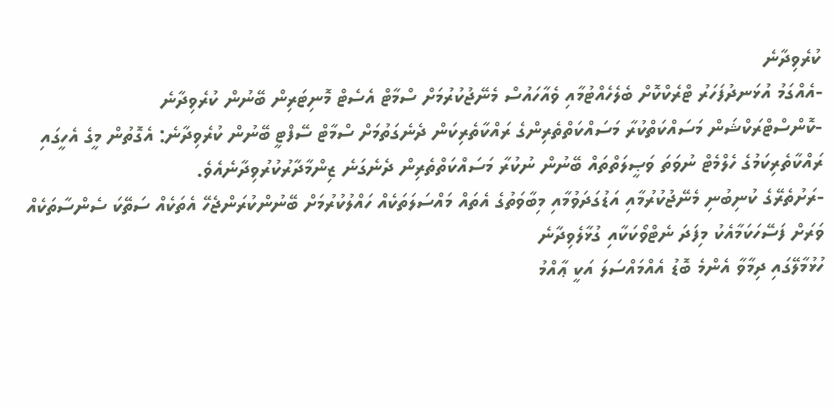ކުރެވިދާނެ
-އެއްގަމު އުޅަނދުފަހަރު ޓްރެކްކޮށް ބެލެހެއްޓުމާއި ވެއާހައުސް މެނޭޖުކުރުމަށް ސްމާޓް އެސެޓް މޮނިޓަރިން ބޭނުން ކުރެވިދާނެ
-ކޮންސްޓްރަކްޝަން މަސައްކަތްކުރާ މަސައްކަތްތެރިންގެ ރައްކާތެރިކަން ދެނެގަތުމަށް ސްމާޓް ސޭފްޓީ ބޭނުން ކުރެވިދާނެ: އެގޮތުން މީގެ އެހީގައި ރައްކާތެރިކަމުގެ ހެލްމެޓް ނުވަތަ ވަޞީލަތްތައް ބޭނުން ނުކުރާ މަސައްކަތްތެރިން ދެނެގަނެ ޒިންމާދާރުކުރުވިދާނެއެވެ.
-ރަށުތެރޭގެ ކުނިބުނި މެނޭޖުކުރުމާއި އަޑުގަދަވުމާއި މިބާވަތުގެ އެތައް މައްސަލަތަކެއް ހައްލުކުރުމަށް ބޭނުންކުރަންޖެހޭ އެތަކެއް ސަތޭކަ ސެންސާތަކެއް ވަރަށް ފަސޭހަކަމާއެކު މިފަދަ ނެޓްވޯކަކާއި ގުޅާލެވިދާނެ
ހުޅުމާލޭގައި ދިމާވާ އެންމެ ބޮޑު އެއްމައްސަލަ އަކީ ޢާއްމު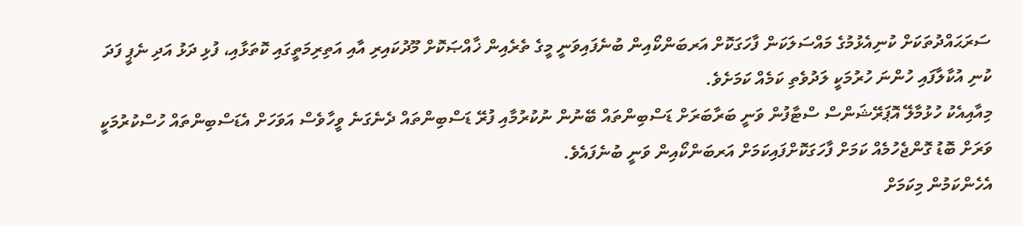ސަރަޙައްދުތަކަށް ކުނިއެޅުމުގެ މައްސަލަކަން ފާހަގަކޮށް އަރބަންކޯއިން ބުނެފައިވަނީ މީގެ ތެރެއިން ޚާއްޞަކޮށް މޫދުކައިރި އާއި އަތިރިމަތީގައި ކޮތަޅާއި، ފުޅި ދަޅު އަދި ނެޕީ ފަދަ ކުނި އުކާލާފައި ހުންނަ ހުރުމަކީ ލަދުވެތި ކަމެއް ކަމަށެވެ.
މިއާއިއެކު ހުޅުމާލޭ އޮޕަރޭޝަންސް ސްޓާފުން ވަނީ ބަރާބަރަށް ޑަސްބިންތައް ބޭނުން ނުކުރުމާއި ފުރޭ ޑަސްބިންތައް ދެނެގަނެ ވީހާވެސް އަވަހަށް އެޑަސްބިންތައް ހުސްކުރުމަކީ ވަރަށް ބޮޑު ގޮންޖެހުމެއް ކަމަށް ފާހަގަކޮށްފައިކަމަށް އަރބަންކޯއިން ވަނީ ބުނެފައެވެ.
އެހެންކަމުން މިކަމަށް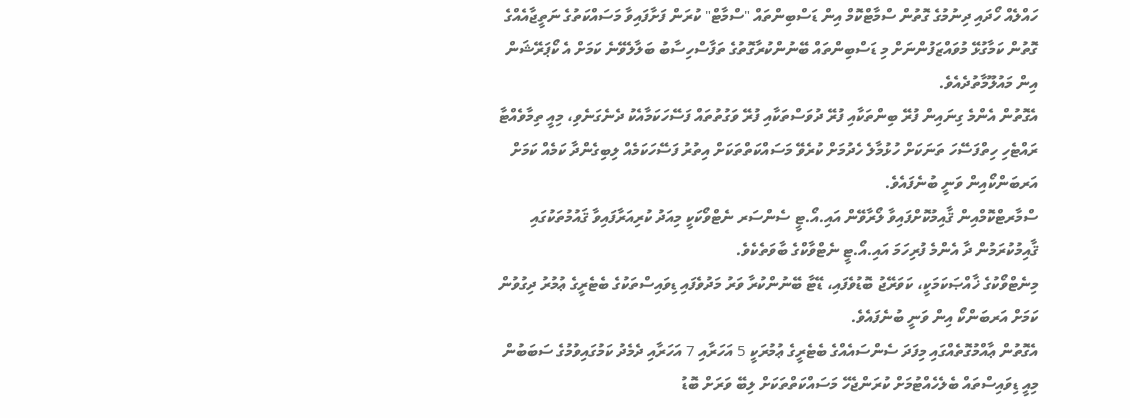ހައްލެއް ހޯދައި ދިނުމުގެ ގޮތުން ސްމާޓްކޮމް އިން ޑަސްބިންތައް "ސްމާޓް" ކުރަން ފަށާފައިވާ މަސައްކަތުގެ ނަތީޖާއެއްގެ ގޮތުން ކަމާގުޅޭ މުވައްޒަފުންނަށް މި ޑަސްބިންތައް ބޭނުންކުރާގޮތުގެ ތަފާސްހިސާބު ބަލާލެވޭނެ ކަމަށް އެ ކޯޕަރޭޝަން އިން މައުލޫމާތުދެއެވެ.
އެގޮތުން އެންމެ ގިނައިން ފުރޭ ބިންތަކާއި ފުރޭ ދުވަސްތަކާއި ފުރޭ ވަގުތުތައް ފަސޭހަކަމާއެކު ދެނެގަނެވި، މިއީ ތިމާވެއްޓާ ރައްޓެހި ހިތްފަސޭހަ ތަނަކަށް ހުޅުމާލެ ހެދުމަށް ކުރެވޭ މަސައްކަތްތަކަށް އިތުރު ފަސޭހަކަމެއް ލިބިގެންދާ ކަމެއް ކަމަށް އަރބަންކޯއިން ވަނީ ބުނެފައެވެ.
ސްމާރޓްކޮމްއިން ޤާއިމުކޮށްފައިވާ ލޯރާވޭން އައި.އޯ.ޓީ ސެންސަރ ނެޓްވޯކަކީ މިއަދު ކުރިއަރާފައިވާ ޤައުމުތަކުގައި ޤާއިމުކުރަމުން ދާ އެންމެ ފުރިހަމަ އައި.އޯ.ޓީ ނެޓްވާކްގެ ބާވަތެކެވެ.
މިނެޓްވޯކުގެ ޚާއްޞަކަމަކީ، ކަވަރޭޖު ބޮޑުވެފައި، ޑޭޓާ ބޭނުންކުރާ ވަރު މަދުވެފައި ޑިވައިސްތަކުގެ ބެޓެރީގެ ޢުމުރު ދިގުވުން ކަމަށް އަރބަންކޯ އިން ވަނީ ބުނެފައެވެ.
އެގޮތުން ޢާއްމުގޮތެއްގައި މިފަދަ ސެންސައެއްގެ ބެޓެރީގެ ޢުމުރަކީ 5 އަހަރާއި 7 އަހަރާއި ދެމެދު ކަމުގައިވުމުގެ ސަބަބުން މިއީ ޑިވައިސްތައް ބެލެހެއްޓުމަށް ކުރަންޖެހޭ މަސައްކަތްތަކަށް ލިބޭ ވަރަށް ބޮޑު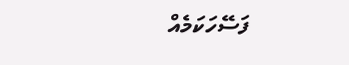ފަސޭހަކަމެއް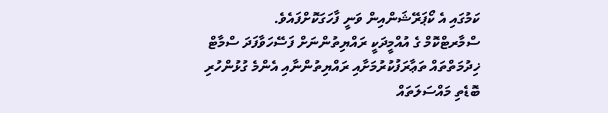ކަމުގައި އެ ކޯޕަރޭޝަންއިން ވަނީ ފާހަގަކޮށްފައެވެ.
ސްމާރޓްކޮމް ގެ އުއްމީދަކީ ރައްޔިތުންނަށް ފަސޭހަވާފަދަ ސްމާޓް ޚިދުމަތްތައް ތަޢާރަފުކުރުމަށާއި ރައްޔިތުންނާއި އެންމެ ގުޅުންހުރި ބޮޑެތި މައްސަލަތައް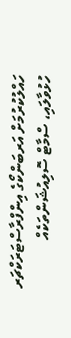ހައްލުކުރުމަށް އަރބަންކޯގެ އިންފްރާސްޓަރަކްޗަރ ހުޅުވާލައި، ސްމާޓް ސޮލިއުޝަންތަކެއް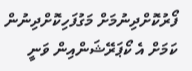ފޯރުކޮށްދިނުމަށް މަގުފަހިކޮށްދިނުން ކަމަށް އެ ކޯޕަރޭޝަންއިން ވަނީ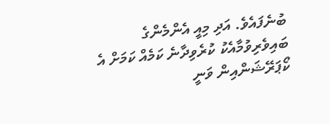ބުނެފައެވެ. އަދި މިއީ އެންމެންގެ ބައިވެރިވުމާއެކު ކުރެވިދާނެ ކަމެއް ކަމަށް އެ ކޯޕަރޭޝަންއިން ވަނީ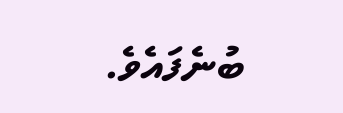ބުނެފައެވެ.